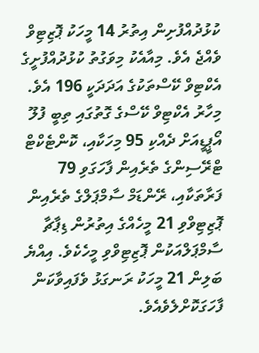ކުޅުދުއްފުށިން އިތުރު 14 މީހަކު ޕޮޒިޓިވް ވެއްޖެ އެވެ. މިއާއެކު މިވަގުތު ކުޅުދުއްފުށީގެ އެކްޓިވް ކޭސްތަކުގެ އަދަދަކީ 196 އެވެ.
މިހާރު އެކްޓިވް ކޭސްގެ ގޮތުގައި ތިބީ ފުލޫ އޯޕީޑީއަށް ދެއްކި 95 މިހަކާއި، ކޮންޓެކްޓް ޓްރޭސިންގެ ތެރެއިން ފާހަގަވި 79 ފަރާތަކާއި، ރޭންޑަމް ސާމްޕަލްގެ ތެރެއިން ޕޮޒިޓިވްވި 21 މީހެއްގެ އިތުރުން ޑިޕާޗާ ސާމްޕަލްއަކުން ޕޮޒިޓިވްވި މީހެކެވެ. އިއްޔެ ބަލިން 21 މީހަކު ރަނގަޅު ވެފައިވާކަން ފާހަގަކޮށްލެވެއެވެ.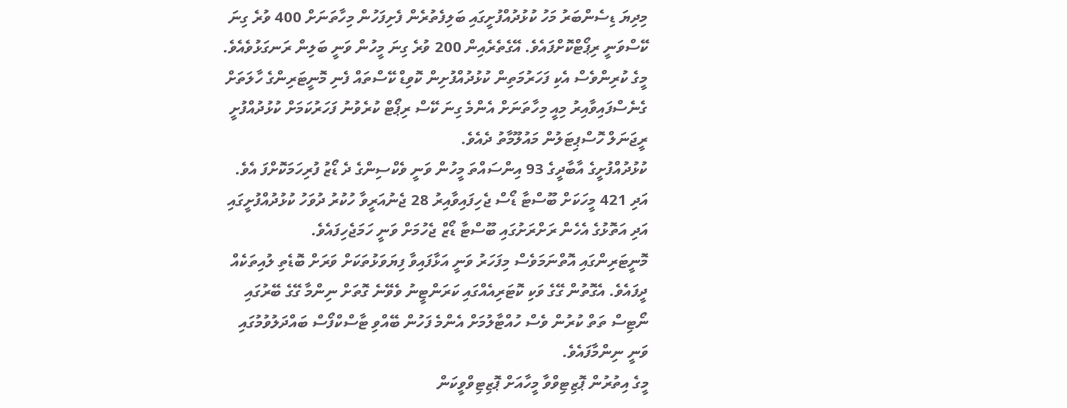މިދިޔަ ޑިސެންބަރު މަހު ކުޅުދުއްފުށީގައި ބަލިފެތުރެން ފެށިފަހުން މިހާތަނަށް 400 ވުރެ ގިނަ ކޭސްވަނީ ރިޕޯޓްކޮށްފައެވެ. އޭގެތެރެއިން 200 ވުރެ ގިނަ މީހުން ވަނީ ބަލިން ރަނގަޅުވެއެވެ. މީގެ ކުރިންވެސް އެކި ފަހަރުމަތިން ކުޅުދުއްފުށިން ކޮވިޑް ކޭސްތައް ފެނި މޮނީޓަރިންގެ ހާލަތަށް ގެނެސްފައިވާއިރު މިއީ މިހާތަނަށް އެންމެ ގިނަ ކޭސް ރިޕޯޓް ކުރެވުނު ފަހަރުކަމަށް ކުޅުދުއްފުށީ ރީޖަނަލް ހޮސްޕިޓަލުން މައުލޫމާތު ދެއެވެ.
ކުޅުދުއްފުށީގެ އާބާދީގެ 93 އިންސައްތަ މީހުން ވަނީ ވެކްސިންގެ ދެ ޑޯޒު ފުރިހަމަކޮށްފަ އެވެ. އަދި 421 މީހަކަށް ބޫސްޓާ ޑޯސް ޖެހިފައިވާއިރު 28 ޖެނުއަރީވާ ހުކުރު ދުވަހު ކުޅުދުއްފުށީގައި އަދި އަތޮޅުގެ އެހެން ރަށްރަށުގައި ބޫސްޓާ ޑޯޒް ޖެހުމަށް ވަނީ ހަމަޖެހިފައެވެ.
މޮނީޓަރިންގައި އޮތްނަމަވެސް މިފަހަރު ވަނީ އަޅާފައިވާ ފިޔަވަޅުތަކަށް ވަރަށް ބޮޑެތި ލުއިތަކެއް ދީފައެވެ. އެގޮތުން ގޭގެ ވަކި ކޮޓަރިއެއްގައި ކަރަންޓީނު ވެވޭނެ ގޮތަށް ނިންމާ ގޭގެ ބޭރުގައި ނޯޓިސް ތަތް ކުރުން ވެސް ހުއްޓާލުމަށް އެންމެ ފަހުން ބޭއްވި ޓާސްކްފޯސް ބައްދަލުވުމުގައި ވަނީ ނިންމާފައެވެ.
މީގެ އިތުރުން ޕޮޒިޓިވްވާ މީހާއަށް ޕޮޒިޓިވްވީކަން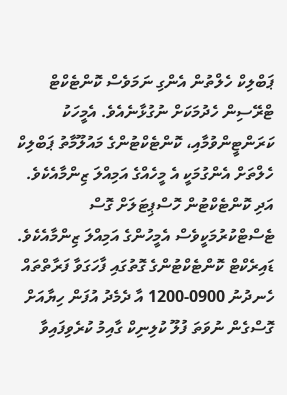ޕަބްލިކް ހެލްތުން އެންގި ނަމަވެސް ކޮންޓެކްޓް ޓްރޭސިން ހެދުމަކަށް ނުގުޅާނެއެވެ. އެމީހަކު ކަރަންޓީންވުމާއި، ކޮންޓެކްޓުންގެ މައުލޫމާތު ޕަބްލިކް ހެލްތަށް އެންގުމަކީ އެ މީހެއްގެ އަމިއްލަ ޒިންމާއެކެވެ. އަދި ކޮންޓެކްޓުން ހޮސްޕިޓަލަށް ގޮސް ޓެސްޓްކުރުމަކީވެސް އެމީހުންގެ އަމިއްލަ ޒިންމާއެކެވެ.
ޑައިރެކްޓް ކޮންޓެކްޓުންގެ ގޮތުގައި ފާހަގަވާ ފަރާތްތައް ހެނދުނު 0900-1200 އާ ދެމެދު އުފަން ހިޔާއަށް ގޮސްގެން ނުވަތަ ފުލޫ ކުލިނިކް ގާއިމު ކުރެވިފައިވާ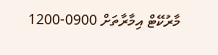މާރުކޭޓް އިމާރާތަށް 0900-1200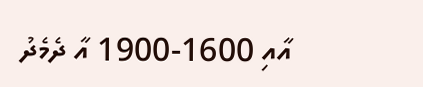އާއި 1600-1900 އާ ދެމެދު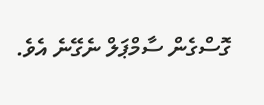ގޮސްގެން ސާމްޕަލް ނެގޭނެ އެވެ.